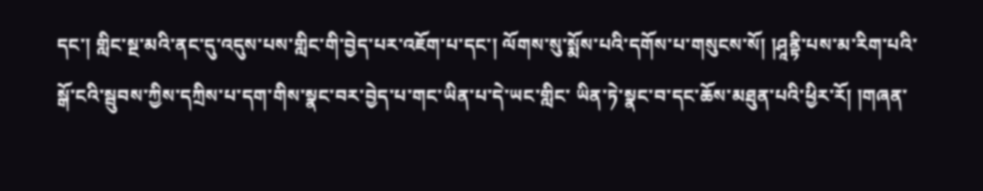དང་། གླིང་སྔ་མའི་ནང་དུ་འདུས་པས་གླིང་གི་བྱེད་པར་འཇོག་པ་དང་། ལོགས་སུ་སྨོས་པའི་དགོས་པ་གསུངས་སོ། །ཤཱནྟི་པས་མ་རིག་པའི་སྒོ་ངའི་སྦུབས་ཀྱིས་དཀྲིས་པ་དག་གིས་སྣང་བར་བྱེད་པ་གང་ཡིན་པ་དེ་ཡང་གླིང་ ཡིན་ཏེ་སྣང་བ་དང་ཆོས་མཐུན་པའི་ཕྱིར་རོ། །གཞན་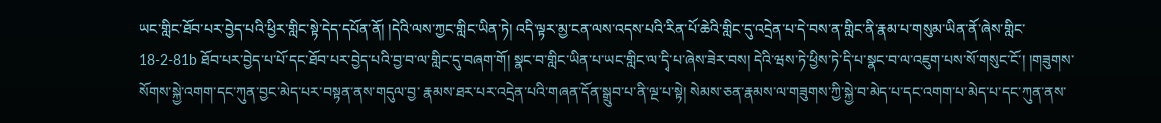ཡང་གླིང་ཐོབ་པར་བྱེད་པའི་ཕྱིར་གླིང་སྟེ་དེད་དཔོན་ནོ། །དེའི་ལས་ཀྱང་གླིང་ཡིན་ཏེ། འདི་ལྟར་མྱ་ངན་ལས་འདས་པའི་རིན་པོ་ཆེའི་གླིང་དུ་འདྲེན་པ་དེ་བས་ན་གླིང་ནི་རྣམ་པ་གསུམ་ཡིན་ནོ་ཞེས་གླིང་ 18-2-81b ཐོབ་པར་བྱེད་པ་པོ་དང་ཐོབ་པར་བྱེད་པའི་བྱ་བ་ལ་གླིང་དུ་བཞག་གོ། སྣང་བ་གླིང་ཡིན་པ་ཡང་གླིང་ལ་དྭི་པ་ཞེས་ཟེར་བས། དེའི་ཝས་ཏེ་ཕྱིས་ཏེ་དི་པ་སྣང་བ་ལ་འཇུག་པས་སོ་གསུང་ངོ་། །གཟུགས་སོགས་སྐྱེ་འགག་དང་ཀུན་བྱང་མེད་པར་བསྟན་ནས་གདུལ་བྱ་ རྣམས་ཐར་པར་འདྲེན་པའི་གཞན་དོན་སྒྲུབ་པ་ནི་ལྔ་པ་སྟེ། སེམས་ཅན་རྣམས་ལ་གཟུགས་ཀྱི་སྐྱེ་བ་མེད་པ་དང་འགག་པ་མེད་པ་དང་ཀུན་ནས་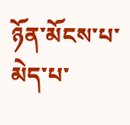ཉོན་མོངས་པ་མེད་པ་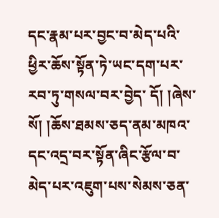དང་རྣམ་པར་བྱང་བ་མེད་པའི་ཕྱིར་ཆོས་སྟོན་ཏེ་ཡང་དག་པར་རབ་ཏུ་གསལ་བར་བྱེད་ དོ། །ཞེས་སོ། །ཆོས་ཐམས་ཅད་ནམ་མཁའ་དང་འདྲ་བར་སྟོན་ཞིང་རྩོལ་བ་མེད་པར་འཇུག་པས་སེམས་ཅན་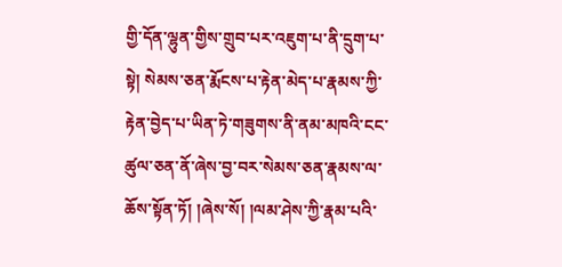གྱི་དོན་ལྷུན་གྱིས་གྲུབ་པར་འཇུག་པ་ནི་དྲུག་པ་སྟེ། སེམས་ཅན་རྨོངས་པ་རྟེན་མེད་པ་རྣམས་ཀྱི་རྟེན་བྱེད་པ་ཡིན་ཏེ་གཟུགས་ནི་ནམ་མཁའི་ངང་ ཚུལ་ཅན་ནོ་ཞེས་བྱ་བར་སེམས་ཅན་རྣམས་ལ་ཆོས་སྟོན་ཏོ། །ཞེས་སོ། །ལམ་ཤེས་ཀྱི་རྣམ་པའི་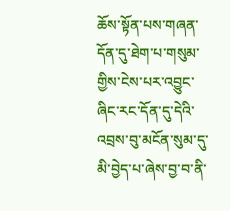ཆོས་སྟོན་པས་གཞན་དོན་དུ་ཐེག་པ་གསུམ་གྱིས་ངེས་པར་འབྱུང་ཞིང་རང་དོན་དུ་དེའི་འབྲས་བུ་མངོན་སུམ་དུ་མི་བྱེད་པ་ཞེས་བྱ་བ་ནི་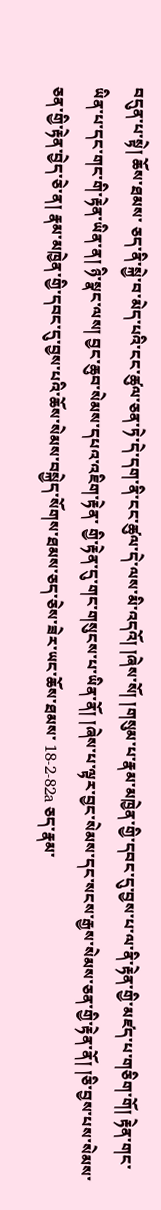བདུན་པ་སྟེ། ཆོས་ཐམས་ ཅད་ནི་སྐྱེ་བ་མེད་པའི་ངང་ཚུལ་ཅན་ཏེ་དེ་དག་ནི་ངང་ཚུལ་དེ་ལས་མི་འདའོ། །ཞེས་སོ། །གསུམ་པ་རྣམ་མཁྱེན་གྱི་དབང་དུ་བྱས་པ་ལ་ནི་རྟེན་གྱི་མཛད་པ་གཅིག་གོ། རྟེན་གང་ཡིན་པ་དང་གང་གི་རྟེན་ཡིན་ན། ཉི་སྣང་ལས། བྱང་ཆུབ་སེམས་དཔའ་འཇིག་རྟེན་ གྱི་རྟེན་དུ་གང་གསུངས་པ་ཡིན་ནོ། །ཞེས་པ་ལྟར་བྱང་སེམས་དང་སངས་རྒྱས་སེམས་ཅན་གྱི་རྟེན་ནོ། །ཅི་བྱས་པས་སེམས་ཅན་གྱི་རྟེན་བྱེད་ཅེ་ན། རྣམ་མཁྱེན་གྱི་དབང་དུ་བྱས་པའི་ཆོས་སེམས་བསྐྱེད་སོགས་ཐམས་ཅད་ཅེས་ཟེར་ཡང་ཆོས་ཐམས་ 18-2-82a ཅད་རྣམ་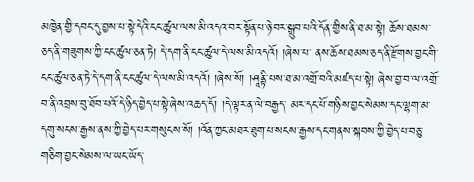མཁྱེན་གྱི་དབང་དུ་བྱས་པ་སྟེ་དེའི་ངང་ཚུལ་ལས་མི་འདའ་བར་སྟོན་པ་ཉེ་བར་སྒྲུབ་པའི་དོན་གྱིས་ནི་ཐ་མ་སྟེ། ཆོས་ཐམས་ཅད་ནི་གཟུགས་ཀྱི་ངང་ཚུལ་ཅན་ཏེ། དེ་དག་ནི་ངང་ཚུལ་དེ་ལས་མི་འདའོ། །ཞེས་པ་ ནས་ཆོས་ཐམས་ཅད་ནི་རྫོགས་བྱང་གི་ངང་ཚུལ་ཅན་ཏེ་དེ་དག་ནི་ངང་ཚུལ་དེ་ལས་མི་འདའོ། །ཞེས་སོ། །ཤཱནྟི་པས་ཐ་མ་འགྲོ་བའི་མཛད་པ་སྟེ། ཞེས་བྱ་བ་ལ་འགྲོ་བ་ནི་འབྲས་བུ་ཐོབ་པའོ་དེ་ཉིད་བྱེད་པ་སྟེ་ཞེས་འཆད་དོ། །དེ་ལྟར་ན་ལེ་བརྒྱད་ མར་དང་པོ་གཉིས་བྱང་སེམས་དང་ལྷག་མ་དགུ་སངས་རྒྱས་ནས་ཀྱི་བྱེད་པར་གསུངས་སོ། །འོན་ཀྱང་མཐར་ཐུག་པ་སངས་རྒྱས་དང་གནས་སྐབས་ཀྱི་བྱེད་པ་བཅུ་གཅིག་བྱང་སེམས་ལ་ཡང་ཡོད་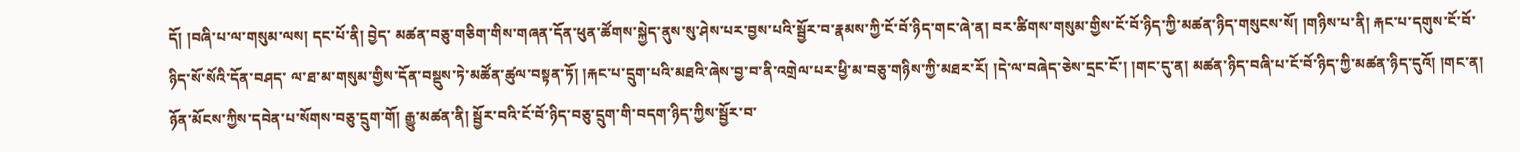དོ། །བཞི་པ་ལ་གསུམ་ལས། དང་པོ་ནི། བྱེད་ མཚན་བཅུ་གཅིག་གིས་གཞན་དོན་ཕུན་ཚོགས་སྐྱེད་ནུས་སུ་ཤེས་པར་བྱས་པའི་སྦྱོར་བ་རྣམས་ཀྱི་ངོ་བོ་ཉིད་གང་ཞེ་ན། བར་ཚིགས་གསུམ་གྱིས་ངོ་བོ་ཉིད་ཀྱི་མཚན་ཉིད་གསུངས་སོ། །གཉིས་པ་ནི། རྐང་པ་དགུས་ངོ་བོ་ཉིད་སོ་སོའི་དོན་བཤད་ ལ་ཐ་མ་གསུམ་གྱིས་དོན་བསྡུས་ཏེ་མཚོན་ཚུལ་བསྟན་ཏོ། །རྐང་པ་དྲུག་པའི་མཐའི་ཞེས་བྱ་བ་ནི་འགྲེལ་པར་ཕྱི་མ་བཅུ་གཉིས་ཀྱི་མཐར་རོ། །དེ་ལ་བཞེད་ཅེས་དྲང་ངོ་། །གང་དུ་ན། མཚན་ཉིད་བཞི་པ་ངོ་བོ་ཉིད་ཀྱི་མཚན་ཉིད་དུའོ། །གང་ན། ཉོན་མོངས་ཀྱིས་དབེན་པ་སོགས་བཅུ་དྲུག་གོ། རྒྱུ་མཚན་ནི། སྦྱོར་བའི་ངོ་བོ་ཉིད་བཅུ་དྲུག་གི་བདག་ཉིད་ཀྱིས་སྦྱོར་བ་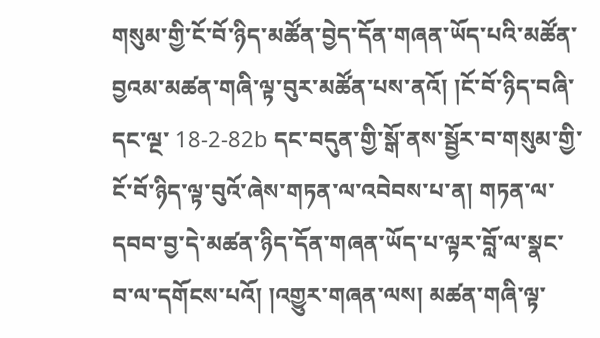གསུམ་གྱི་ངོ་བོ་ཉིད་མཚོན་བྱེད་དོན་གཞན་ཡོད་པའི་མཚོན་བྱའམ་མཚན་གཞི་ལྟ་བུར་མཚོན་པས་ནའོ། །ངོ་བོ་ཉིད་བཞི་དང་ལྔ་ 18-2-82b དང་བདུན་གྱི་སྒོ་ནས་སྦྱོར་བ་གསུམ་གྱི་ངོ་བོ་ཉིད་ལྟ་བུའོ་ཞེས་གཏན་ལ་འབེབས་པ་ན། གཏན་ལ་དབབ་བྱ་དེ་མཚན་ཉིད་དོན་གཞན་ཡོད་པ་ལྟར་བློ་ལ་སྣང་བ་ལ་དགོངས་པའོ། །འགྱུར་གཞན་ལས། མཚན་གཞི་ལྟ་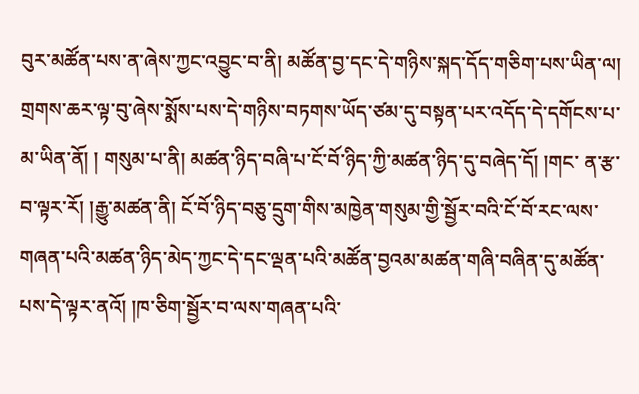བུར་མཚོན་པས་ན་ཞེས་ཀྱང་འབྱུང་བ་ནི། མཚོན་བྱ་དང་དེ་གཉིས་སྐད་དོད་གཅིག་པས་ཡིན་ལ། གྲགས་ཆར་ལྟ་བུ་ཞེས་སྨོས་པས་དེ་གཉིས་བཏགས་ཡོད་ཙམ་དུ་བསྟན་པར་འདོད་དེ་དགོངས་པ་མ་ཡིན་ནོ། ། གསུམ་པ་ནི། མཚན་ཉིད་བཞི་པ་ངོ་བོ་ཉིད་ཀྱི་མཚན་ཉིད་དུ་བཞེད་དོ། །གང་ ན་རྩ་བ་ལྟར་རོ། །རྒྱུ་མཚན་ནི། ངོ་བོ་ཉིད་བཅུ་དྲུག་གིས་མཁྱེན་གསུམ་གྱི་སྦྱོར་བའི་ངོ་བོ་རང་ལས་གཞན་པའི་མཚན་ཉིད་མེད་ཀྱང་དེ་དང་ལྡན་པའི་མཚོན་བྱའམ་མཚན་གཞི་བཞིན་དུ་མཚོན་པས་དེ་ལྟར་ནའོ། །ཁ་ཅིག་སྦྱོར་བ་ལས་གཞན་པའི་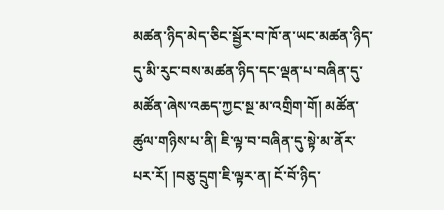མཚན་ཉིད་མེད་ཅིང་སྦྱོར་བ་ཁོ་ན་ཡང་མཚན་ཉིད་དུ་མི་རུང་བས་མཚན་ཉིད་དང་ལྡན་པ་བཞིན་དུ་མཚོན་ཞེས་འཆད་ཀྱང་སྔ་མ་འགྲིག་གོ། མཚོན་ཚུལ་གཉིས་པ་ནི། ཇི་ལྟ་བ་བཞིན་དུ་སྟེ་མ་ནོར་པར་རོ། །བཅུ་དྲུག་ཇི་ལྟར་ན། ངོ་བོ་ཉིད་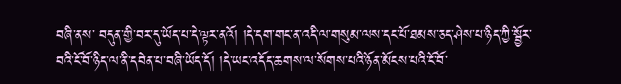བཞི་ནས་ བདུན་གྱི་བར་དུ་ཡོད་པ་དེ་ལྟར་ནའོ། །དེ་དག་གང་ན་འདི་ལ་གསུམ་ལས་དང་པོ་ཐམས་ཅད་ཤེས་པ་ཉིད་ཀྱི་སྦྱོར་བའི་ངོ་བོ་ཉིད་ལ་ནི་དབེན་པ་བཞི་ཡོད་དོ། །དེ་ཡང་འདོད་ཆགས་ལ་སོགས་པའི་ཉོན་མོངས་པའི་ངོ་བོ་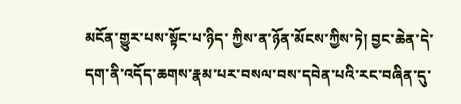མངོན་གྱུར་པས་སྟོང་པ་ཉིད་ ཀྱིས་ན་ཉོན་མོངས་ཀྱིས་ཏེ། བྱང་ཆེན་དེ་དག་ནི་འདོད་ཆགས་རྣམ་པར་བསལ་བས་དབེན་པའི་རང་བཞིན་དུ་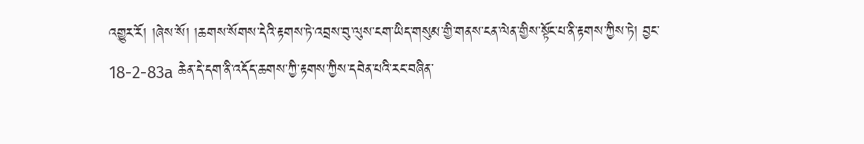འགྱུར་རོ། །ཞེས་སོ། །ཆགས་སོགས་དེའི་རྟགས་ཏེ་འབྲས་བུ་ལུས་ངག་ཡིད་གསུམ་གྱི་གནས་ངན་ལེན་གྱིས་སྟོང་པ་ནི་རྟགས་ཀྱིས་ཏེ། བྱང་ 18-2-83a ཆེན་དེ་དག་ནི་འདོད་ཆགས་ཀྱི་རྟགས་ཀྱིས་དབེན་པའི་རང་བཞིན་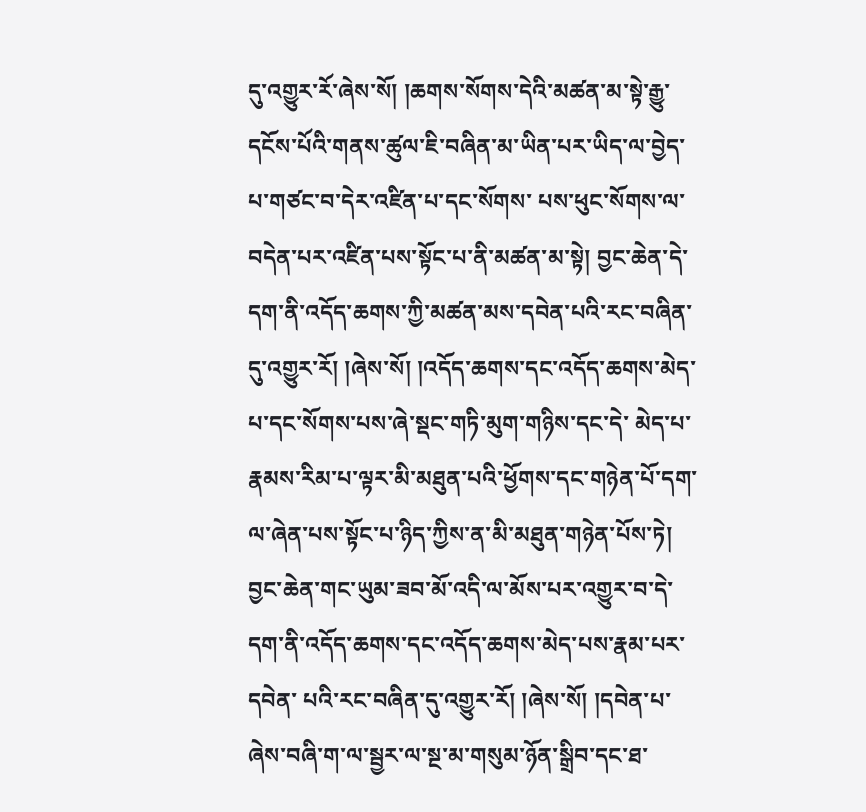དུ་འགྱུར་རོ་ཞེས་སོ། །ཆགས་སོགས་དེའི་མཚན་མ་སྟེ་རྒྱུ་དངོས་པོའི་གནས་ཚུལ་ཇི་བཞིན་མ་ཡིན་པར་ཡིད་ལ་བྱེད་པ་གཙང་བ་དེར་འཛིན་པ་དང་སོགས་ པས་ཕུང་སོགས་ལ་བདེན་པར་འཛིན་པས་སྟོང་པ་ནི་མཚན་མ་སྟེ། བྱང་ཆེན་དེ་དག་ནི་འདོད་ཆགས་ཀྱི་མཚན་མས་དབེན་པའི་རང་བཞིན་དུ་འགྱུར་རོ། །ཞེས་སོ། །འདོད་ཆགས་དང་འདོད་ཆགས་མེད་པ་དང་སོགས་པས་ཞེ་སྡང་གཏི་མུག་གཉིས་དང་དེ་ མེད་པ་རྣམས་རིམ་པ་ལྟར་མི་མཐུན་པའི་ཕྱོགས་དང་གཉེན་པོ་དག་ལ་ཞེན་པས་སྟོང་པ་ཉིད་ཀྱིས་ན་མི་མཐུན་གཉེན་པོས་ཏེ། བྱང་ཆེན་གང་ཡུམ་ཟབ་མོ་འདི་ལ་མོས་པར་འགྱུར་བ་དེ་དག་ནི་འདོད་ཆགས་དང་འདོད་ཆགས་མེད་པས་རྣམ་པར་དབེན་ པའི་རང་བཞིན་དུ་འགྱུར་རོ། །ཞེས་སོ། །དབེན་པ་ཞེས་བཞི་ག་ལ་སྦྱར་ལ་སྔ་མ་གསུམ་ཉོན་སྒྲིབ་དང་ཐ་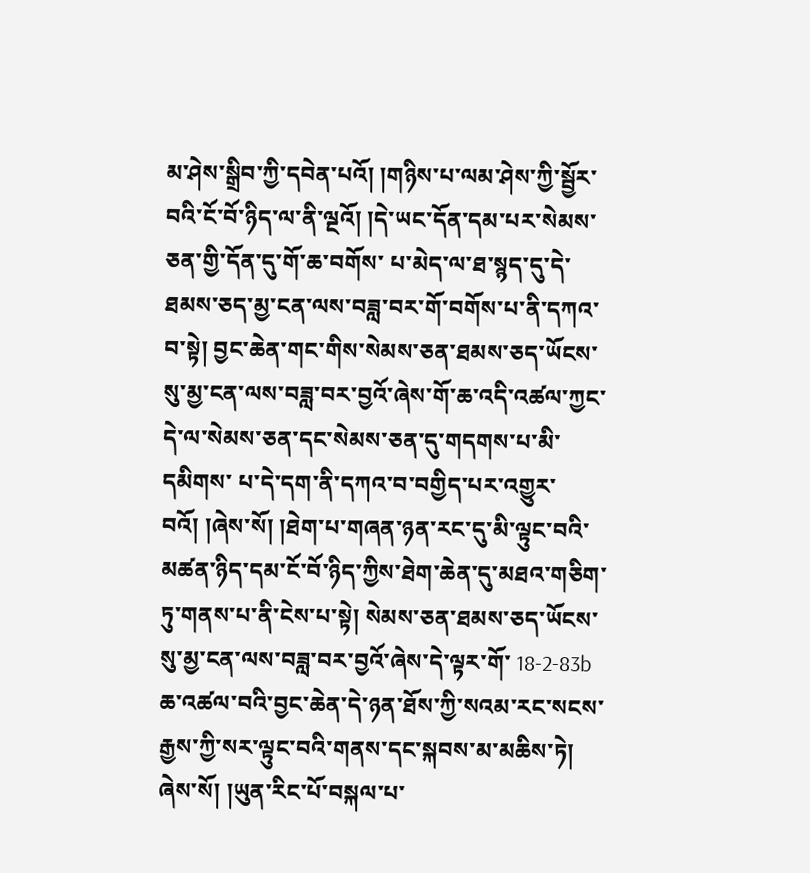མ་ཤེས་སྒྲིབ་ཀྱི་དབེན་པའོ། །གཉིས་པ་ལམ་ཤེས་ཀྱི་སྦྱོར་བའི་ངོ་བོ་ཉིད་ལ་ནི་ལྔའོ། །དེ་ཡང་དོན་དམ་པར་སེམས་ཅན་གྱི་དོན་དུ་གོ་ཆ་བགོས་ པ་མེད་ལ་ཐ་སྙད་དུ་དེ་ཐམས་ཅད་མྱ་ངན་ལས་བཟླ་བར་གོ་བགོས་པ་ནི་དཀའ་བ་སྟེ། བྱང་ཆེན་གང་གིས་སེམས་ཅན་ཐམས་ཅད་ཡོངས་སུ་མྱ་ངན་ལས་བཟླ་བར་བྱའོ་ཞེས་གོ་ཆ་འདི་འཚལ་ཀྱང་དེ་ལ་སེམས་ཅན་དང་སེམས་ཅན་དུ་གདགས་པ་མི་དམིགས་ པ་དེ་དག་ནི་དཀའ་བ་བགྱིད་པར་འགྱུར་བའོ། །ཞེས་སོ། །ཐེག་པ་གཞན་ཉན་རང་དུ་མི་ལྟུང་བའི་མཚན་ཉིད་དམ་ངོ་བོ་ཉིད་ཀྱིས་ཐེག་ཆེན་དུ་མཐའ་གཅིག་ཏུ་གནས་པ་ནི་ངེས་པ་སྟེ། སེམས་ཅན་ཐམས་ཅད་ཡོངས་སུ་མྱ་ངན་ལས་བཟླ་བར་བྱའོ་ཞེས་དེ་ལྟར་གོ་ 18-2-83b ཆ་འཚལ་བའི་བྱང་ཆེན་དེ་ཉན་ཐོས་ཀྱི་སའམ་རང་སངས་རྒྱས་ཀྱི་སར་ལྟུང་བའི་གནས་དང་སྐབས་མ་མཆིས་ཏེ། ཞེས་སོ། །ཡུན་རིང་པོ་བསྐལ་པ་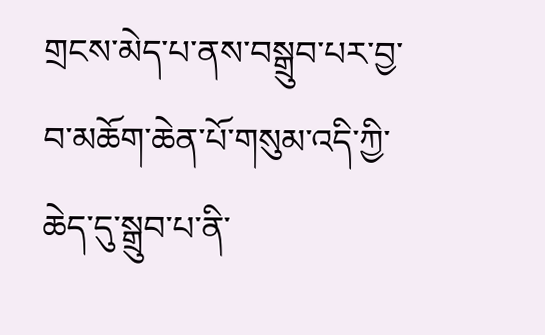གྲངས་མེད་པ་ནས་བསྒྲུབ་པར་བྱ་བ་མཆོག་ཆེན་པོ་གསུམ་འདི་ཀྱི་ཆེད་དུ་སྒྲུབ་པ་ནི་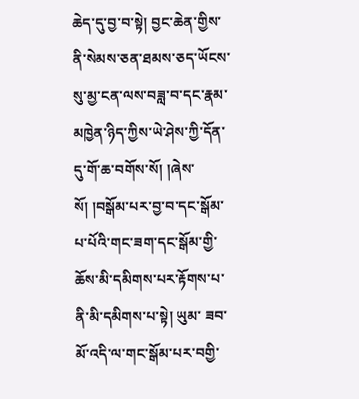ཆེད་དུ་བྱ་བ་སྟེ། བྱང་ཆེན་གྱིས་ ནི་སེམས་ཅན་ཐམས་ཅད་ཡོངས་སུ་མྱ་ངན་ལས་བཟླ་བ་དང་རྣམ་མཁྱེན་ཉིད་ཀྱིས་ཡེ་ཤེས་ཀྱི་དོན་དུ་གོ་ཆ་བགོས་སོ། །ཞེས་སོ། །བསྒོམ་པར་བྱ་བ་དང་སྒོམ་པ་པོའི་གང་ཟག་དང་སྒོམ་གྱི་ཆོས་མི་དམིགས་པར་རྟོགས་པ་ནི་མི་དམིགས་པ་སྟེ། ཡུམ་ ཟབ་མོ་འདི་ལ་གང་སྒོམ་པར་བགྱི་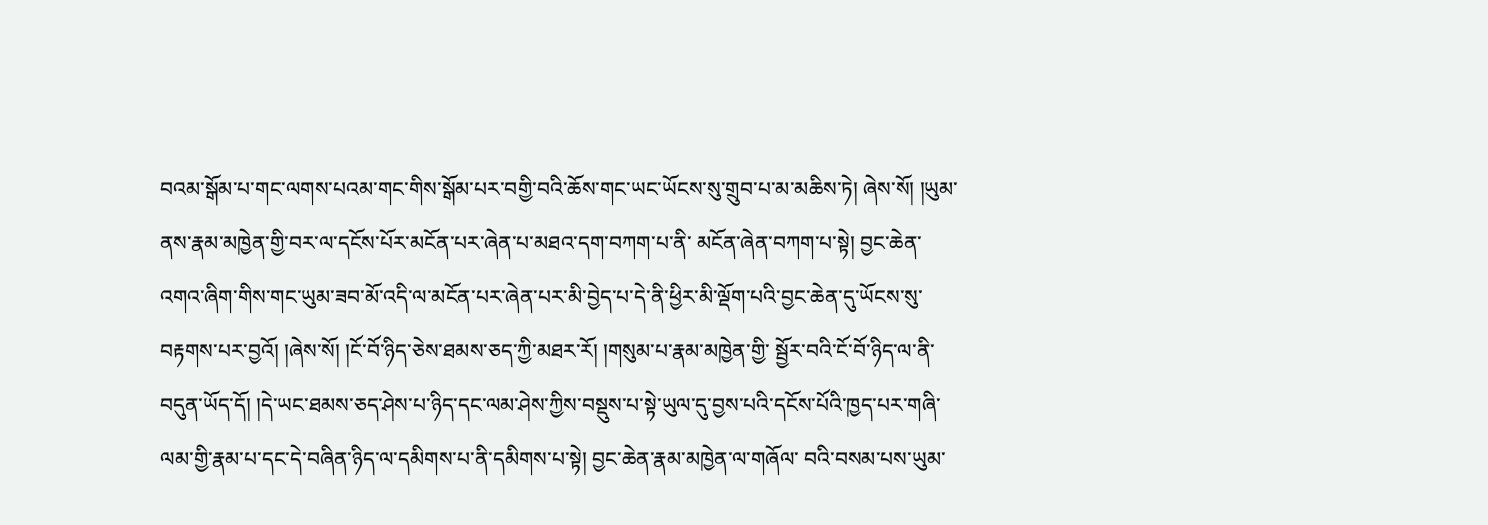བའམ་སྒོམ་པ་གང་ལགས་པའམ་གང་གིས་སྒོམ་པར་བགྱི་བའི་ཆོས་གང་ཡང་ཡོངས་སུ་གྲུབ་པ་མ་མཆིས་ཏེ། ཞེས་སོ། །ཡུམ་ནས་རྣམ་མཁྱེན་གྱི་བར་ལ་དངོས་པོར་མངོན་པར་ཞེན་པ་མཐའ་དག་བཀག་པ་ནི་ མངོན་ཞེན་བཀག་པ་སྟེ། བྱང་ཆེན་འགའ་ཞིག་གིས་གང་ཡུམ་ཟབ་མོ་འདི་ལ་མངོན་པར་ཞེན་པར་མི་བྱེད་པ་དེ་ནི་ཕྱིར་མི་ལྡོག་པའི་བྱང་ཆེན་དུ་ཡོངས་སུ་བརྟགས་པར་བྱའོ། །ཞེས་སོ། །ངོ་བོ་ཉིད་ཅེས་ཐམས་ཅད་ཀྱི་མཐར་རོ། །གསུམ་པ་རྣམ་མཁྱེན་གྱི་ སྦྱོར་བའི་ངོ་བོ་ཉིད་ལ་ནི་བདུན་ཡོད་དོ། །དེ་ཡང་ཐམས་ཅད་ཤེས་པ་ཉིད་དང་ལམ་ཤེས་ཀྱིས་བསྡུས་པ་སྟེ་ཡུལ་དུ་བྱས་པའི་དངོས་པོའི་ཁྱད་པར་གཞི་ལམ་གྱི་རྣམ་པ་དང་དེ་བཞིན་ཉིད་ལ་དམིགས་པ་ནི་དམིགས་པ་སྟེ། བྱང་ཆེན་རྣམ་མཁྱེན་ལ་གཞོལ་ བའི་བསམ་པས་ཡུམ་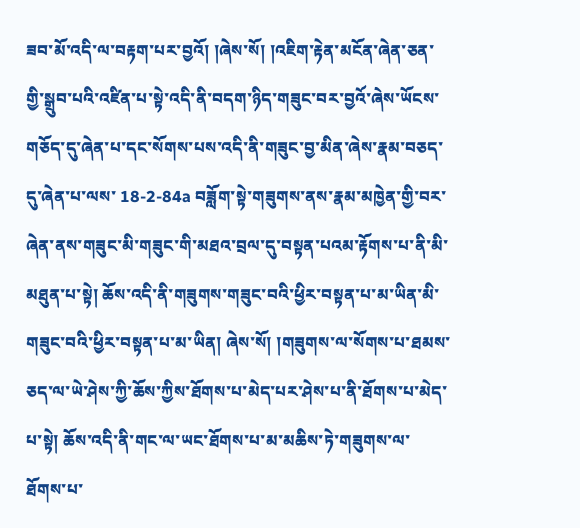ཟབ་མོ་འདི་ལ་བརྟག་པར་བྱའོ། །ཞེས་སོ། །འཇིག་རྟེན་མངོན་ཞེན་ཅན་གྱི་སྒྲུབ་པའི་འཛིན་པ་སྟེ་འདི་ནི་བདག་ཉིད་གཟུང་བར་བྱའོ་ཞེས་ཡོངས་གཅོད་དུ་ཞེན་པ་དང་སོགས་པས་འདི་ནི་གཟུང་བྱ་མིན་ཞེས་རྣམ་བཅད་དུ་ཞེན་པ་ལས་ 18-2-84a བཟློག་སྟེ་གཟུགས་ནས་རྣམ་མཁྱེན་གྱི་བར་ཞེན་ནས་གཟུང་མི་གཟུང་གི་མཐའ་བྲལ་དུ་བསྟན་པའམ་རྟོགས་པ་ནི་མི་མཐུན་པ་སྟེ། ཆོས་འདི་ནི་གཟུགས་གཟུང་བའི་ཕྱིར་བསྟན་པ་མ་ཡིན་མི་གཟུང་བའི་ཕྱིར་བསྟན་པ་མ་ཡིན། ཞེས་སོ། །གཟུགས་ལ་སོགས་པ་ཐམས་ཅད་ལ་ཡེ་ཤེས་ཀྱི་ཆོས་ཀྱིས་ཐོགས་པ་མེད་པར་ཤེས་པ་ནི་ཐོགས་པ་མེད་པ་སྟེ། ཆོས་འདི་ནི་གང་ལ་ཡང་ཐོགས་པ་མ་མཆིས་ཏེ་གཟུགས་ལ་ཐོགས་པ་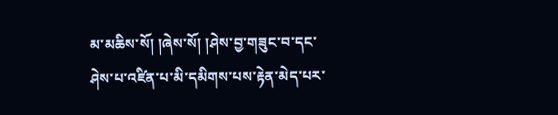མ་མཆིས་སོ། །ཞེས་སོ། །ཤེས་བྱ་གཟུང་བ་དང་ ཤེས་པ་འཛིན་པ་མི་དམིགས་པས་རྟེན་མེད་པར་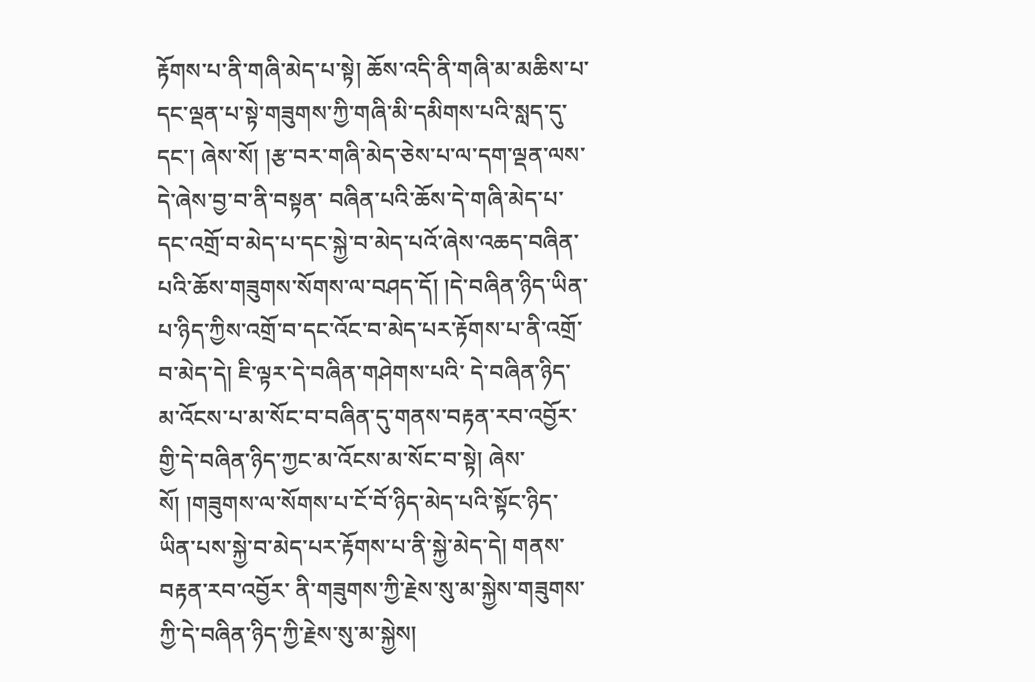རྟོགས་པ་ནི་གཞི་མེད་པ་སྟེ། ཆོས་འདི་ནི་གཞི་མ་མཆིས་པ་དང་ལྡན་པ་སྟེ་གཟུགས་ཀྱི་གཞི་མི་དམིགས་པའི་སླད་དུ་དང་། ཞེས་སོ། །རྩ་བར་གཞི་མེད་ཅེས་པ་ལ་དག་ལྡན་ལས་དེ་ཞེས་བྱ་བ་ནི་བསྟན་ བཞིན་པའི་ཆོས་དེ་གཞི་མེད་པ་དང་འགྲོ་བ་མེད་པ་དང་སྐྱེ་བ་མེད་པའོ་ཞེས་འཆད་བཞིན་པའི་ཆོས་གཟུགས་སོགས་ལ་བཤད་དོ། །དེ་བཞིན་ཉིད་ཡིན་པ་ཉིད་ཀྱིས་འགྲོ་བ་དང་འོང་བ་མེད་པར་རྟོགས་པ་ནི་འགྲོ་བ་མེད་དེ། ཇི་ལྟར་དེ་བཞིན་གཤེགས་པའི་ དེ་བཞིན་ཉིད་མ་འོངས་པ་མ་སོང་བ་བཞིན་དུ་གནས་བརྟན་རབ་འབྱོར་གྱི་དེ་བཞིན་ཉིད་ཀྱང་མ་འོངས་མ་སོང་བ་སྟེ། ཞེས་སོ། །གཟུགས་ལ་སོགས་པ་ངོ་བོ་ཉིད་མེད་པའི་སྟོང་ཉིད་ཡིན་པས་སྐྱེ་བ་མེད་པར་རྟོགས་པ་ནི་སྐྱེ་མེད་དེ། གནས་བརྟན་རབ་འབྱོར་ ནི་གཟུགས་ཀྱི་རྗེས་སུ་མ་སྐྱེས་གཟུགས་ཀྱི་དེ་བཞིན་ཉིད་ཀྱི་རྗེས་སུ་མ་སྐྱེས།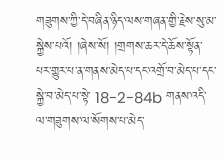གཟུགས་ཀྱི་དེ་བཞིན་ཉིད་ལས་གཞན་གྱི་རྗེས་སུ་མ་སྐྱེས་པའོ། །ཞེས་སོ། །གྲགས་ཆར་དེ་ཆོས་སྟོན་པར་གྱུར་པ་ན་གནས་མེད་པ་དང་འགྲོ་བ་མེད་པ་དང་སྐྱེ་བ་མེད་པ་སྟེ་ 18-2-84b གནས་འདི་ལ་གཟུགས་ལ་སོགས་པ་མེད་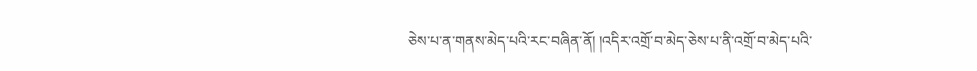ཅེས་པ་ན་གནས་མེད་པའི་རང་བཞིན་ནོ། །འདིར་འགྲོ་བ་མེད་ཅེས་པ་ནི་འགྲོ་བ་མེད་པའི་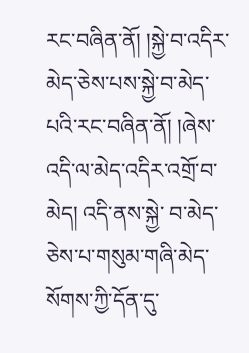རང་བཞིན་ནོ། །སྐྱེ་བ་འདིར་མེད་ཅེས་པས་སྐྱེ་བ་མེད་པའི་རང་བཞིན་ནོ། །ཞེས་འདི་ལ་མེད་འདིར་འགྲོ་བ་མེད། འདི་ནས་སྐྱེ་ བ་མེད་ཅེས་པ་གསུམ་གཞི་མེད་སོགས་ཀྱི་དོན་དུ་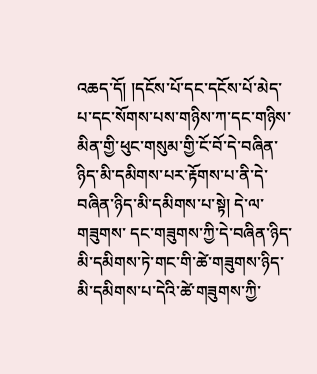འཆད་དོ། །དངོས་པོ་དང་དངོས་པོ་མེད་པ་དང་སོགས་པས་གཉིས་ཀ་དང་གཉིས་མིན་གྱི་ཕུང་གསུམ་གྱི་ངོ་བོ་དེ་བཞིན་ཉིད་མི་དམིགས་པར་རྟོགས་པ་ནི་དེ་བཞིན་ཉིད་མི་དམིགས་པ་སྟེ། དེ་ལ་གཟུགས་ དང་གཟུགས་ཀྱི་དེ་བཞིན་ཉིད་མི་དམིགས་ཏེ་གང་གི་ཚེ་གཟུགས་ཉིད་མི་དམིགས་པ་དེའི་ཚེ་གཟུགས་ཀྱི་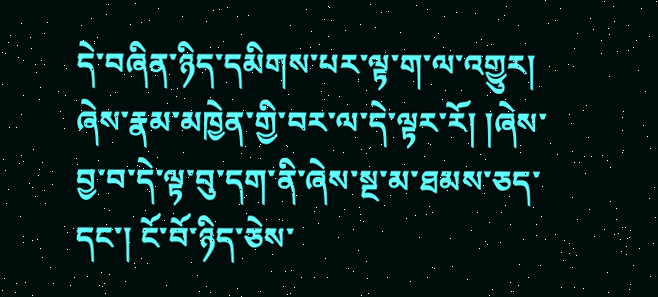དེ་བཞིན་ཉིད་དམིགས་པར་ལྟ་ག་ལ་འགྱུར། ཞེས་རྣམ་མཁྱེན་གྱི་བར་ལ་དེ་ལྟར་རོ། །ཞེས་བྱ་བ་དེ་ལྟ་བུ་དག་ནི་ཞེས་སྔ་མ་ཐམས་ཅད་དང་། ངོ་བོ་ཉིད་ཅེས་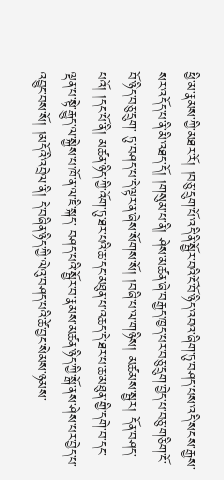ཕྱི་མ་རྣམས་ཀྱི་མཐར་རོ། །བཅུ་དྲུག་པོ་འདི་ནི་སྦྱོར་བའི་ངོ་བོ་ཉིད་འབའ་ཞིག་ཏུ་བཤད་པས་འདི་སངས་རྒྱས་སར་འདོད་པ་ནི་མི་འཐད་དོ། །གསུམ་པ་ནི། ཤེས་མཚན་ཞེ་བརྒྱད་ཁྱད་པར་བཅུ་དྲུག་བྱེད་པ་བཅུ་གཅིག་ངོ་བོ་ཉིད་བཅུ་དྲུག་ ཏུ་བཤད་པ་དེ་ལྟར་ན་ཞེས་སོགས་སོ། །བཞི་པ་ལ་གཉིས། མཚམས་སྦྱར། དོན་བཤད་པའོ། །དང་པོ་ནི། མཚན་ཉིད་ཀྱི་འོག་ཏུ་ཐར་པའི་ཆ་དང་མཐུན་པ་འཆད་དེ་ཐར་པ་ཆ་མཐུན་གྱི་དགེ་བ་དང་ལྡན་པ་སྟེ་རྒྱུད་ལ་སྐྱེས་པ་ཁོ་ན་ལ་ཇི་སྐད་ བཤད་པའི་སྦྱོར་བ་རྣམས་མཚན་ཉིད་ཀྱི་སྒོ་ནས་ཤེས་པར་བྱེད་པ་འབྱུང་བས་སོ། །མདོའི་འབྲེལ་ནི། དེ་བཞིན་ཉིད་ཀྱི་ལེའུ་བཤད་པའི་ཚེ་བྱང་སེམས་ཉམས་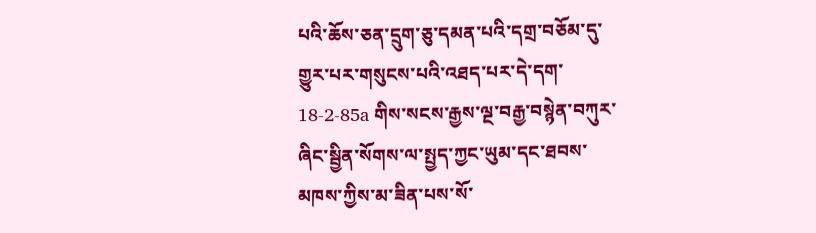པའི་ཆོས་ཅན་དྲུག་ཅུ་དམན་པའི་དགྲ་བཅོམ་དུ་གྱུར་པར་གསུངས་པའི་འཐད་པར་དེ་དག་ 18-2-85a གིས་སངས་རྒྱས་ལྔ་བརྒྱ་བསྙེན་བཀུར་ཞིང་སྦྱིན་སོགས་ལ་སྤྱད་ཀྱང་ཡུམ་དང་ཐབས་མཁས་ཀྱིས་མ་ཟིན་པས་སོ་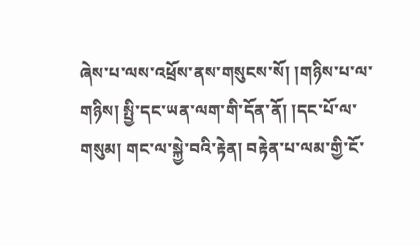ཞེས་པ་ལས་འཕྲོས་ནས་གསུངས་སོ། །གཉིས་པ་ལ་གཉིས། སྤྱི་དང་ཡན་ལག་གི་དོན་ནོ། །དང་པོ་ལ་གསུམ། གང་ལ་སྐྱེ་བའི་རྟེན། བརྟེན་པ་ལམ་གྱི་ངོ་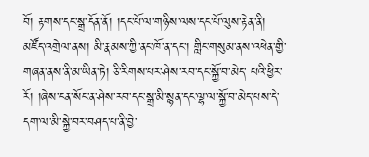བོ། རྟགས་དང་སྒྲ་དོན་ནོ། །དང་པོ་ལ་གཉིས་ལས་དང་པོ་ལུས་རྟེན་ནི། མཛོད་འགྲེལ་ནས། མི་རྣམས་ཀྱི་ནང་ཁོ་ན་དང་། གླིང་གསུམ་ནས་འཕེན་གྱི་གཞན་ནས་ནི་མ་ཡིན་ཏེ། ཅི་རིགས་པར་ཤེས་རབ་དང་སྐྱོ་བ་མེད་ པའི་ཕྱིར་རོ། །ཞེས་ངན་སོང་ན་ཤེས་རབ་དང་སྒྲ་མི་སྙན་དང་ལྷ་ལ་སྐྱོ་བ་མེད་པས་དེ་དག་ལ་མི་སྐྱེ་བར་བཤད་པ་ནི་བྱེ་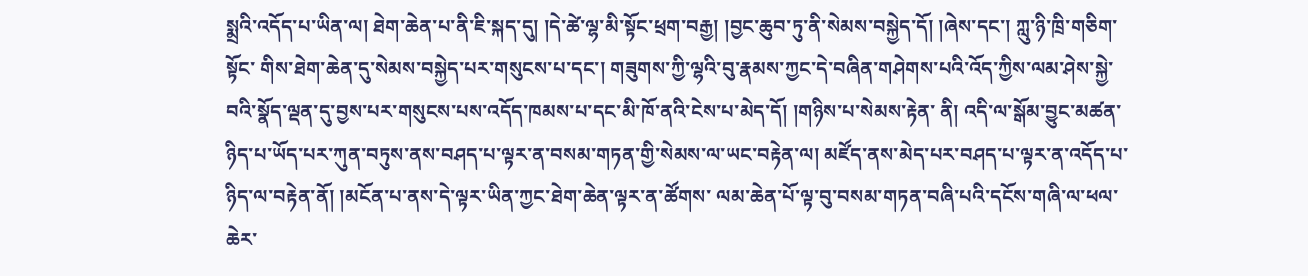སྨྲའི་འདོད་པ་ཡིན་ལ། ཐེག་ཆེན་པ་ནི་ཇི་སྐད་དུ། །དེ་ཚེ་ལྷ་མི་སྟོང་ཕྲག་བརྒྱ། །བྱང་ཆུབ་ཏུ་ནི་སེམས་བསྐྱེད་དོ། །ཞེས་དང་། ཀླུ་ཉི་ཁྲི་གཅིག་སྟོང་ གིས་ཐེག་ཆེན་དུ་སེམས་བསྐྱེད་པར་གསུངས་པ་དང་། གཟུགས་ཀྱི་ལྷའི་བུ་རྣམས་ཀྱང་དེ་བཞིན་གཤེགས་པའི་འོད་ཀྱིས་ལམ་ཤེས་སྐྱེ་བའི་སྣོད་ལྡན་དུ་བྱས་པར་གསུངས་པས་འདོད་ཁམས་པ་དང་མི་ཁོ་ནའི་ངེས་པ་མེད་དོ། །གཉིས་པ་སེམས་རྟེན་ ནི། འདི་ལ་སྒོམ་བྱུང་མཚན་ཉིད་པ་ཡོད་པར་ཀུན་བཏུས་ནས་བཤད་པ་ལྟར་ན་བསམ་གཏན་གྱི་སེམས་ལ་ཡང་བརྟེན་ལ། མཛོད་ནས་མེད་པར་བཤད་པ་ལྟར་ན་འདོད་པ་ཉིད་ལ་བརྟེན་ནོ། །མངོན་པ་ནས་དེ་ལྟར་ཡིན་ཀྱང་ཐེག་ཆེན་ལྟར་ན་ཚོགས་ ལམ་ཆེན་པོ་ལྟ་བུ་བསམ་གཏན་བཞི་པའི་དངོས་གཞི་ལ་ཕལ་ཆེར་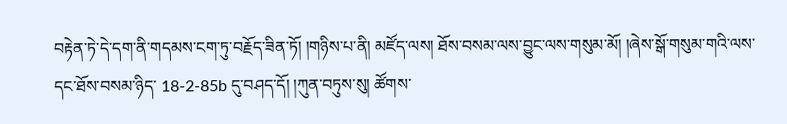བརྟེན་ཏེ་དེ་དག་ནི་གདམས་ངག་ཏུ་བརྗོད་ཟིན་ཏོ། །གཉིས་པ་ནི། མཛོད་ལས། ཐོས་བསམ་ལས་བྱུང་ལས་གསུམ་མོ། །ཞེས་སྒོ་གསུམ་གའི་ལས་དང་ཐོས་བསམ་ཉིད་ 18-2-85b དུ་བཤད་དོ། །ཀུན་བཏུས་སུ། ཚོགས་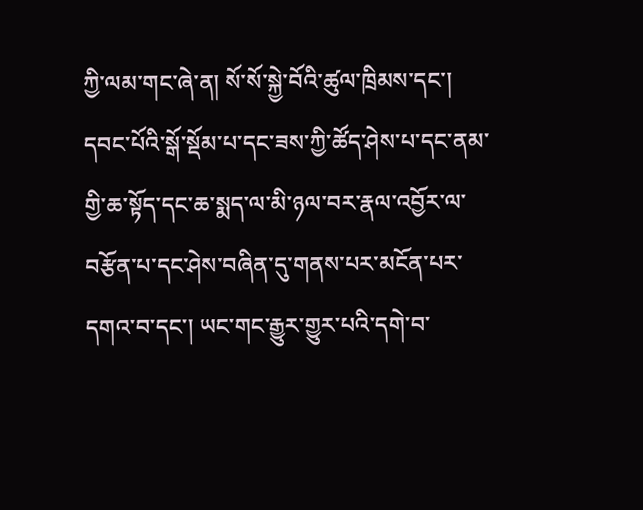ཀྱི་ལམ་གང་ཞེ་ན། སོ་སོ་སྐྱེ་བོའི་ཚུལ་ཁྲིམས་དང་། དབང་པོའི་སྒོ་སྡོམ་པ་དང་ཟས་ཀྱི་ཚོད་ཤེས་པ་དང་ནམ་གྱི་ཆ་སྟོད་དང་ཆ་སྨད་ལ་མི་ཉལ་བར་རྣལ་འབྱོར་ལ་བརྩོན་པ་དང་ཤེས་བཞིན་དུ་གནས་པར་མངོན་པར་ དགའ་བ་དང་། ཡང་གང་རྒྱུར་གྱུར་པའི་དགེ་བ་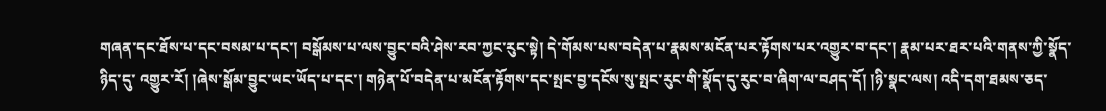གཞན་དང་ཐོས་པ་དང་བསམ་པ་དང་། བསྒོམས་པ་ལས་བྱུང་བའི་ཤེས་རབ་ཀྱང་རུང་སྟེ། དེ་གོམས་པས་བདེན་པ་རྣམས་མངོན་པར་རྟོགས་པར་འགྱུར་བ་དང་། རྣམ་པར་ཐར་པའི་གནས་ཀྱི་སྣོད་ཉིད་དུ་ འགྱུར་རོ། །ཞེས་སྒོམ་བྱུང་ཡང་ཡོད་པ་དང་། གཉེན་པོ་བདེན་པ་མངོན་རྟོགས་དང་སྤང་བྱ་དངོས་སུ་སྤང་རུང་གི་སྣོད་དུ་རུང་བ་ཞིག་ལ་བཤད་དོ། །ཉི་སྣང་ལས། འདི་དག་ཐམས་ཅད་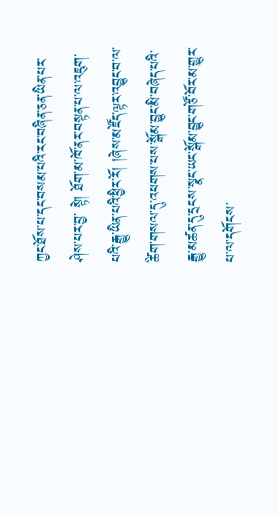ཀྱང་ཐོས་པ་དང་བསམ་པའི་རང་བཞིན་ཅན་ཡིན་པར་ཤེས་པར་བྱ་ སྟེ། ཐོག་མ་ཁོ་ནར་བསྟན་པ་ལ་འཇུག་པའི་རྒྱུ་ཡིན་པའི་ཕྱིར་རོ། །ཞེས་མཛོད་ལྟར་འབྱུང་བ་ལ་ཚིག་གསལ་དུ་འཕགས་པས་སྒོམ་བྱུང་མི་བཞེད་པའི་རྒྱུ་མཚན་དུ་དྲངས་སྣང་ཡང་སྒོམ་བྱུང་གཙོ་བོར་མ་གྱུར་པ་ལ་དགོངས་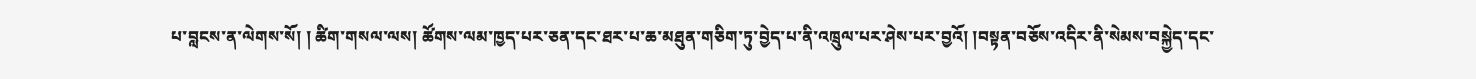པ་བླངས་ན་ལེགས་སོ། ། ཚིག་གསལ་ལས། ཚོགས་ལམ་ཁྱད་པར་ཅན་དང་ཐར་པ་ཆ་མཐུན་གཅིག་ཏུ་བྱེད་པ་ནི་འཁྲུལ་པར་ཤེས་པར་བྱའོ། །བསྟན་བཅོས་འདིར་ནི་སེམས་བསྐྱེད་དང་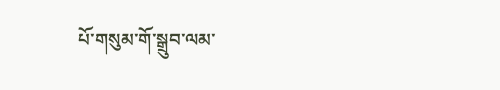པོ་གསུམ་གོ་སྒྲུབ་ལམ་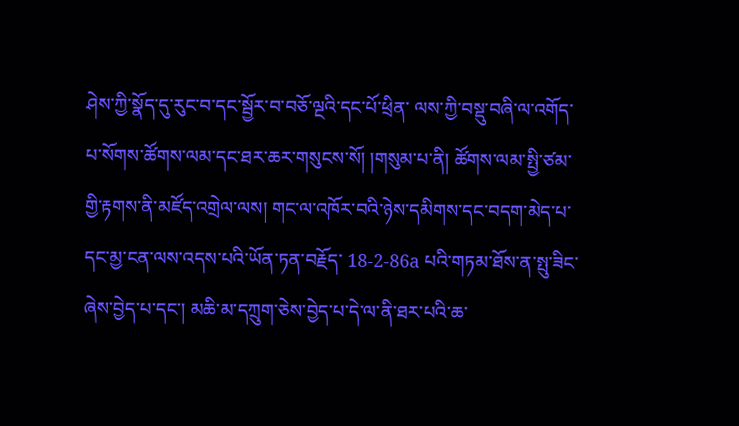ཤེས་ཀྱི་སྣོད་དུ་རུང་བ་དང་སྦྱོར་བ་བཅོ་ལྔའི་དང་པོ་ཕྲིན་ ལས་ཀྱི་བསྡུ་བཞི་ལ་འགོད་པ་སོགས་ཚོགས་ལམ་དང་ཐར་ཆར་གསུངས་སོ། །གསུམ་པ་ནི། ཚོགས་ལམ་སྤྱི་ཙམ་གྱི་རྟགས་ནི་མཛོད་འགྲེལ་ལས། གང་ལ་འཁོར་བའི་ཉེས་དམིགས་དང་བདག་མེད་པ་དང་མྱ་ངན་ལས་འདས་པའི་ཡོན་ཏན་བརྗོད་ 18-2-86a པའི་གཏམ་ཐོས་ན་སྤུ་ཟིང་ཞེས་བྱེད་པ་དང་། མཆི་མ་དཀྲུག་ཅེས་བྱེད་པ་དེ་ལ་ནི་ཐར་པའི་ཆ་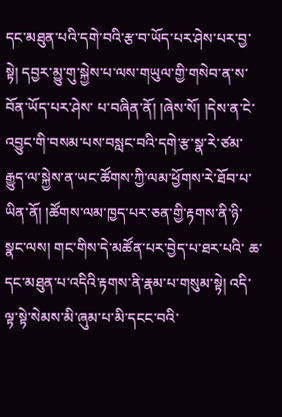དང་མཐུན་པའི་དགེ་བའི་རྩ་བ་ཡོད་པར་ཤེས་པར་བྱ་སྟེ། དབྱར་མྱུ་གུ་སྐྱེས་པ་ལས་གཡུལ་གྱི་གསེབ་ན་ས་བོན་ཡོད་པར་ཤེས་ པ་བཞིན་ནོ། །ཞེས་སོ། །དེས་ན་ངེ་འབྱུང་གི་བསམ་པས་བསླང་བའི་དགེ་རྩ་སྣ་རེ་ཙམ་རྒྱུད་ལ་སྐྱེས་ན་ཡང་ཚོགས་ཀྱི་ལམ་ཕྱོགས་རེ་ཐོབ་པ་ཡིན་ནོ། །ཚོགས་ལམ་ཁྱད་པར་ཅན་གྱི་རྟགས་ནི་ཉི་སྣང་ལས། གང་གིས་དེ་མཚོན་པར་བྱེད་པ་ཐར་པའི་ ཆ་དང་མཐུན་པ་འདིའི་རྟགས་ནི་རྣམ་པ་གསུམ་སྟེ། འདི་ལྟ་སྟེ་སེམས་མི་ཞུམ་པ་མི་དངང་བའི་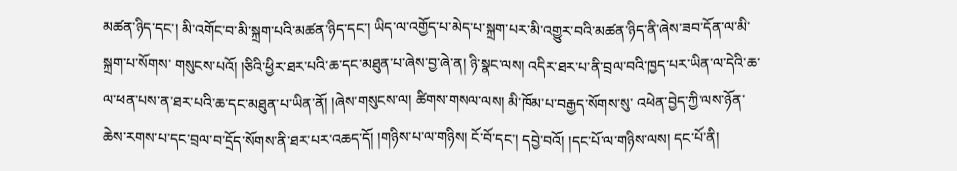མཚན་ཉིད་དང་། མི་འགོང་བ་མི་སྐྲག་པའི་མཚན་ཉིད་དང་། ཡིད་ལ་འགྱོད་པ་མེད་པ་སྐྲག་པར་མི་འགྱུར་བའི་མཚན་ཉིད་ནི་ཞེས་ཟབ་དོན་ལ་མི་སྐྲག་པ་སོགས་ གསུངས་པའོ། །ཅིའི་ཕྱིར་ཐར་པའི་ཆ་དང་མཐུན་པ་ཞེས་བྱ་ཞེ་ན། ཉི་སྣང་ལས། འདིར་ཐར་པ་ནི་བྲལ་བའི་ཁྱད་པར་ཡིན་ལ་དེའི་ཆ་ལ་ཕན་པས་ན་ཐར་པའི་ཆ་དང་མཐུན་པ་ཡིན་ནོ། །ཞེས་གསུངས་ལ། ཚིགས་གསལ་ལས། མི་ཁོམ་པ་བརྒྱད་སོགས་སུ་ འཕེན་བྱེད་ཀྱི་ལས་ཉོན་ཆེས་རགས་པ་དང་བྲལ་བ་དྲོད་སོགས་ནི་ཐར་པར་འཆད་དོ། །གཉིས་པ་ལ་གཉིས། ངོ་བོ་དང་། དབྱེ་བའོ། །དང་པོ་ལ་གཉིས་ལས། དང་པོ་ནི།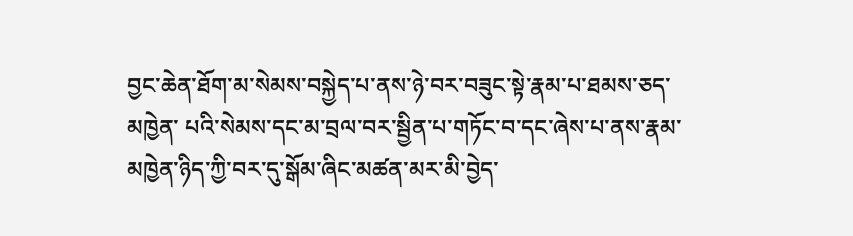བྱང་ཆེན་ཐོག་མ་སེམས་བསྐྱེད་པ་ནས་ཉེ་བར་བཟུང་སྟེ་རྣམ་པ་ཐམས་ཅད་མཁྱེན་ པའི་སེམས་དང་མ་བྲལ་བར་སྦྱིན་པ་གཏོང་བ་དང་ཞེས་པ་ནས་རྣམ་མཁྱེན་ཉིད་ཀྱི་བར་དུ་སྒོམ་ཞིང་མཚན་མར་མི་བྱེད་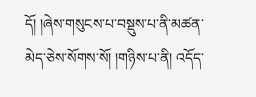དོ། །ཞེས་གསུངས་པ་བསྡུས་པ་ནི་མཚན་མེད་ཅེས་སོགས་སོ། །གཉིས་པ་ནི། འདོད་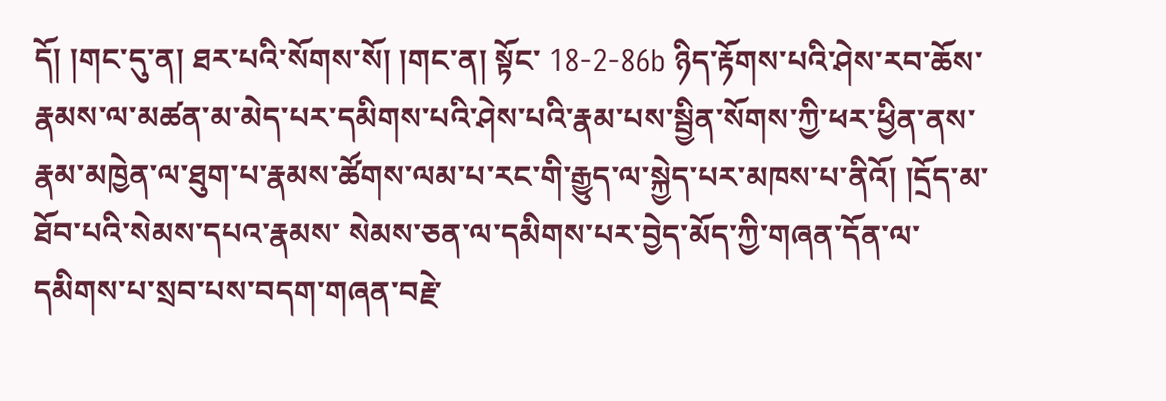དོ། །གང་དུ་ན། ཐར་པའི་སོགས་སོ། །གང་ན། སྟོང་ 18-2-86b ཉིད་རྟོགས་པའི་ཤེས་རབ་ཆོས་རྣམས་ལ་མཚན་མ་མེད་པར་དམིགས་པའི་ཤེས་པའི་རྣམ་པས་སྦྱིན་སོགས་ཀྱི་ཕར་ཕྱིན་ནས་རྣམ་མཁྱེན་ལ་ཐུག་པ་རྣམས་ཚོགས་ལམ་པ་རང་གི་རྒྱུད་ལ་སྐྱེད་པར་མཁས་པ་ནིའོ། །དྲོད་མ་ཐོབ་པའི་སེམས་དཔའ་རྣམས་ སེམས་ཅན་ལ་དམིགས་པར་བྱེད་མོད་ཀྱི་གཞན་དོན་ལ་དམིགས་པ་སྲབ་པས་བདག་གཞན་བརྗེ་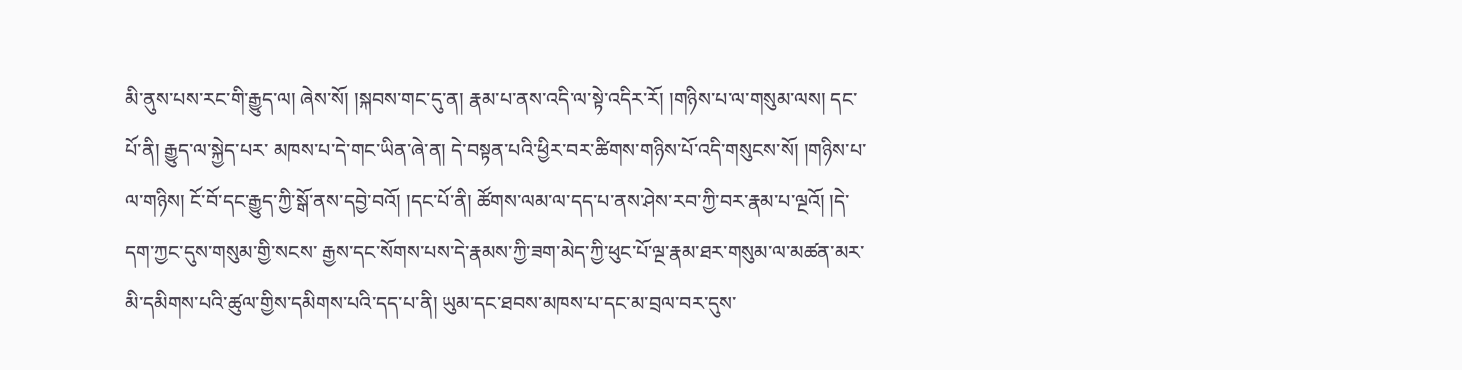མི་ནུས་པས་རང་གི་རྒྱུད་ལ། ཞེས་སོ། །སྐབས་གང་དུ་ན། རྣམ་པ་ནས་འདི་ལ་སྟེ་འདིར་རོ། །གཉིས་པ་ལ་གསུམ་ལས། དང་པོ་ནི། རྒྱུད་ལ་སྐྱེད་པར་ མཁས་པ་དེ་གང་ཡིན་ཞེ་ན། དེ་བསྟན་པའི་ཕྱིར་བར་ཚིགས་གཉིས་པོ་འདི་གསུངས་སོ། །གཉིས་པ་ལ་གཉིས། ངོ་བོ་དང་རྒྱུད་ཀྱི་སྒོ་ནས་དབྱེ་བའོ། །དང་པོ་ནི། ཚོགས་ལམ་ལ་དད་པ་ནས་ཤེས་རབ་ཀྱི་བར་རྣམ་པ་ལྔའོ། །དེ་དག་ཀྱང་དུས་གསུམ་གྱི་སངས་ རྒྱས་དང་སོགས་པས་དེ་རྣམས་ཀྱི་ཟག་མེད་ཀྱི་ཕུང་པོ་ལྔ་རྣམ་ཐར་གསུམ་ལ་མཚན་མར་མི་དམིགས་པའི་ཚུལ་གྱིས་དམིགས་པའི་དད་པ་ནི། ཡུམ་དང་ཐབས་མཁས་པ་དང་མ་བྲལ་བར་དུས་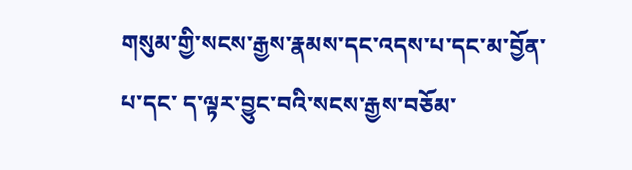གསུམ་གྱི་སངས་རྒྱས་རྣམས་དང་འདས་པ་དང་མ་བྱོན་པ་དང་ ད་ལྟར་བྱུང་བའི་སངས་རྒྱས་བཅོམ་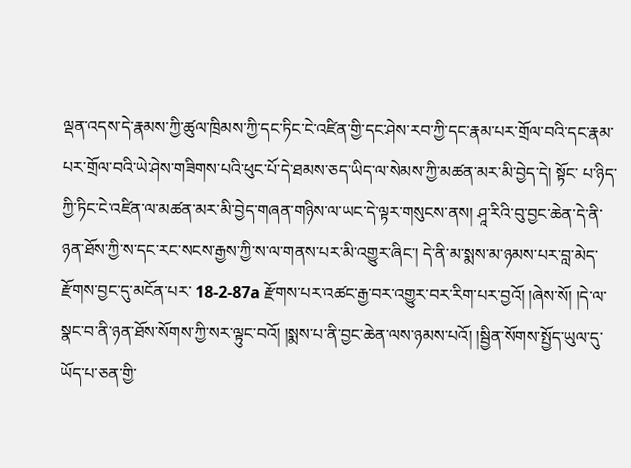ལྡན་འདས་དེ་རྣམས་ཀྱི་ཚུལ་ཁྲིམས་ཀྱི་དང་ཏིང་ངེ་འཛིན་གྱི་དང་ཤེས་རབ་ཀྱི་དང་རྣམ་པར་གྲོལ་བའི་དང་རྣམ་པར་གྲོལ་བའི་ཡེ་ཤེས་གཟིགས་པའི་ཕུང་པོ་དེ་ཐམས་ཅད་ཡིད་ལ་སེམས་ཀྱི་མཚན་མར་མི་བྱེད་དེ། སྟོང་ པ་ཉིད་ཀྱི་ཏིང་ངེ་འཛིན་ལ་མཚན་མར་མི་བྱེད་གཞན་གཉིས་ལ་ཡང་དེ་ལྟར་གསུངས་ནས། ཤཱ་རིའི་བུ་བྱང་ཆེན་དེ་ནི་ཉན་ཐོས་ཀྱི་ས་དང་རང་སངས་རྒྱས་ཀྱི་ས་ལ་གནས་པར་མི་འགྱུར་ཞིང་། དེ་ནི་མ་སྨས་མ་ཉམས་པར་བླ་མེད་རྫོགས་བྱང་དུ་མངོན་པར་ 18-2-87a རྫོགས་པར་འཚང་རྒྱ་བར་འགྱུར་བར་རིག་པར་བྱའོ། །ཞེས་སོ། །དེ་ལ་སྣང་བ་ནི་ཉན་ཐོས་སོགས་ཀྱི་སར་ལྟུང་བའོ། །སྨས་པ་ནི་བྱང་ཆེན་ལས་ཉམས་པའོ། །སྦྱིན་སོགས་སྤྱོད་ཡུལ་དུ་ཡོད་པ་ཅན་གྱི་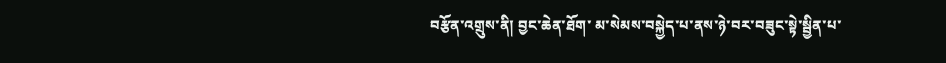བརྩོན་འགྲུས་ནི། བྱང་ཆེན་ཐོག་ མ་སེམས་བསྐྱེད་པ་ནས་ཉེ་བར་བཟུང་སྟེ་སྦྱིན་པ་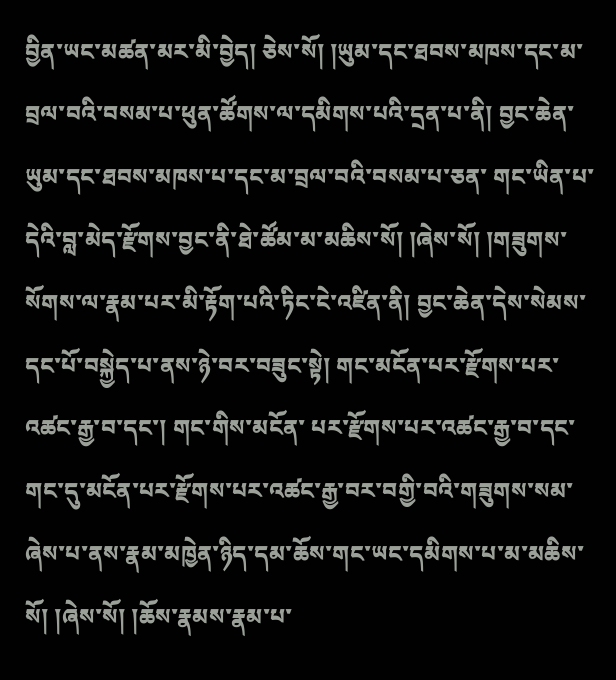བྱིན་ཡང་མཚན་མར་མི་བྱེད། ཅེས་སོ། །ཡུམ་དང་ཐབས་མཁས་དང་མ་བྲལ་བའི་བསམ་པ་ཕུན་ཚོགས་ལ་དམིགས་པའི་དྲན་པ་ནི། བྱང་ཆེན་ཡུམ་དང་ཐབས་མཁས་པ་དང་མ་བྲལ་བའི་བསམ་པ་ཅན་ གང་ཡིན་པ་དེའི་བླ་མེད་རྫོགས་བྱང་ནི་ཐེ་ཚོམ་མ་མཆིས་སོ། །ཞེས་སོ། །གཟུགས་སོགས་ལ་རྣམ་པར་མི་རྟོག་པའི་ཏིང་ངེ་འཛིན་ནི། བྱང་ཆེན་དེས་སེམས་དང་པོ་བསྐྱེད་པ་ནས་ཉེ་བར་བཟུང་སྟེ། གང་མངོན་པར་རྫོགས་པར་འཚང་རྒྱ་བ་དང་། གང་གིས་མངོན་ པར་རྫོགས་པར་འཚང་རྒྱ་བ་དང་གང་དུ་མངོན་པར་རྫོགས་པར་འཚང་རྒྱ་བར་བགྱི་བའི་གཟུགས་སམ་ཞེས་པ་ནས་རྣམ་མཁྱེན་ཉིད་དམ་ཆོས་གང་ཡང་དམིགས་པ་མ་མཆིས་སོ། །ཞེས་སོ། །ཆོས་རྣམས་རྣམ་པ་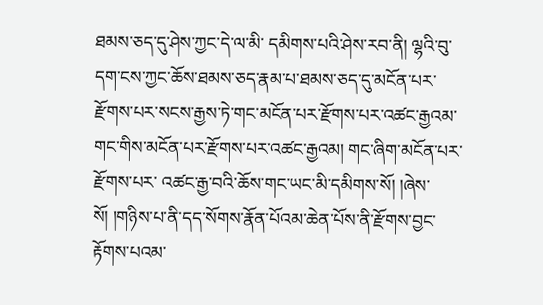ཐམས་ཅད་དུ་ཤེས་ཀྱང་དེ་ལ་མི་ དམིགས་པའི་ཤེས་རབ་ནི། ལྷའི་བུ་དག་ངས་ཀྱང་ཆོས་ཐམས་ཅད་རྣམ་པ་ཐམས་ཅད་དུ་མངོན་པར་རྫོགས་པར་སངས་རྒྱས་ཏེ་གང་མངོན་པར་རྫོགས་པར་འཚང་རྒྱའམ་གང་གིས་མངོན་པར་རྫོགས་པར་འཚང་རྒྱའམ། གང་ཞིག་མངོན་པར་རྫོགས་པར་ འཚང་རྒྱ་བའི་ཆོས་གང་ཡང་མི་དམིགས་སོ། །ཞེས་སོ། །གཉིས་པ་ནི་དད་སོགས་རྣོན་པོའམ་ཆེན་པོས་ནི་རྫོགས་བྱང་རྟོགས་པའམ་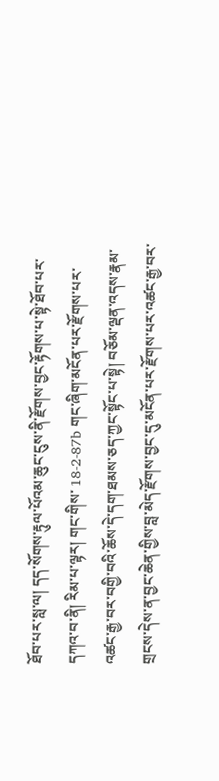ཐོབ་པར་སླ་ལ། དད་སོགས་རྟུལ་པོའམ་ཆུང་ངུས་ནི་རྫོགས་བྱང་རྟོགས་པ་སྟེ་ཐོབ་པར་དཀའ་བ་ནི། རིམ་པ་ལྟར། གང་གིས་ 18-2-87b གང་ཞིག་མངོན་པར་རྫོགས་པར་འཚང་རྒྱ་བར་བགྱི་བའི་ཆོས་དེ་དག་ཐམས་ཅད་ཀྱང་སྟོང་པ་སྟེ། བཅོམ་ལྡན་འདས་རྣམ་གྲངས་དེས་ན་བྱང་ཆེན་གྱིས་བླ་མེད་རྫོགས་བྱང་དུ་མངོན་པར་རྫོགས་པར་འཚང་རྒྱ་བར་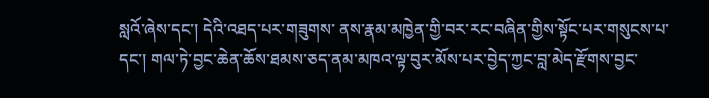སླའོ་ཞེས་དང་། དེའི་འཐད་པར་གཟུགས་ ནས་རྣམ་མཁྱེན་གྱི་བར་རང་བཞིན་གྱིས་སྟོང་པར་གསུངས་པ་དང་། གལ་ཏེ་བྱང་ཆེན་ཆོས་ཐམས་ཅད་ནམ་མཁའ་ལྟ་བུར་མོས་པར་བྱེད་ཀྱང་བླ་མེད་རྫོགས་བྱང་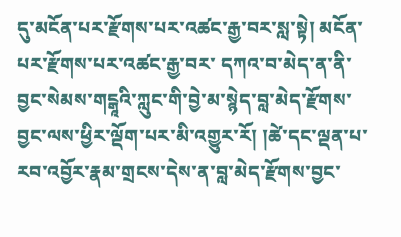དུ་མངོན་པར་རྫོགས་པར་འཚང་རྒྱ་བར་སླ་སྟེ། མངོན་པར་རྫོགས་པར་འཚང་རྒྱ་བར་ དཀའ་བ་མེད་ན་ནི་བྱང་སེམས་གངྒཱའི་ཀླུང་གི་བྱེ་མ་སྙེད་བླ་མེད་རྫོགས་བྱང་ལས་ཕྱིར་ལྡོག་པར་མི་འགྱུར་རོ། །ཚེ་དང་ལྡན་པ་རབ་འབྱོར་རྣམ་གྲངས་དེས་ན་བླ་མེད་རྫོགས་བྱང་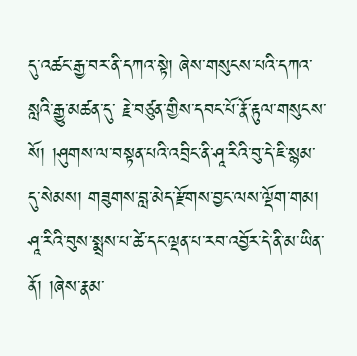དུ་འཚང་རྒྱ་བར་ནི་དཀའ་སྟེ། ཞེས་གསུངས་པའི་དཀའ་སླའི་རྒྱུ་མཚན་དུ་ རྗེ་བཙུན་གྱིས་དབང་པོ་རྣོ་རྟུལ་གསུངས་སོ། །ཤུགས་ལ་བསྟན་པའི་འབྲིང་ནི་ཤཱ་རིའི་བུ་དེ་ཇི་སྙམ་དུ་སེམས། གཟུགས་བླ་མེད་རྫོགས་བྱང་ལས་ལྡོག་གམ། ཤཱ་རིའི་བུས་སྨྲས་པ་ཚེ་དང་ལྡན་པ་རབ་འབྱོར་དེ་ནི་མ་ཡིན་ནོ། །ཞེས་རྣམ་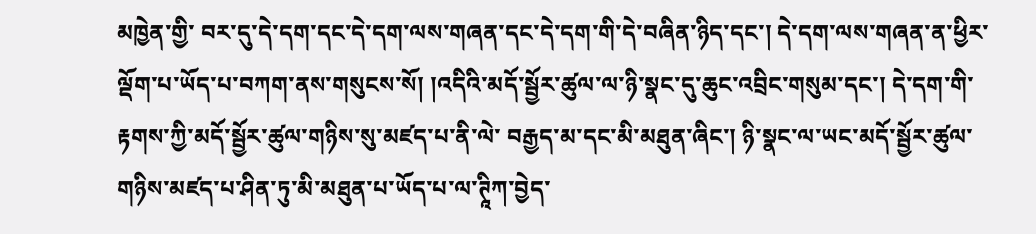མཁྱེན་གྱི་ བར་དུ་དེ་དག་དང་དེ་དག་ལས་གཞན་དང་དེ་དག་གི་དེ་བཞིན་ཉིད་དང་། དེ་དག་ལས་གཞན་ན་ཕྱིར་ལྡོག་པ་ཡོད་པ་བཀག་ནས་གསུངས་སོ། །འདིའི་མདོ་སྦྱོར་ཚུལ་ལ་ཉི་སྣང་དུ་ཆུང་འབྲིང་གསུམ་དང་། དེ་དག་གི་རྟགས་ཀྱི་མདོ་སྦྱོར་ཚུལ་གཉིས་སུ་མཛད་པ་ནི་ལེ་ བརྒྱད་མ་དང་མི་མཐུན་ཞིང་། ཉི་སྣང་ལ་ཡང་མདོ་སྦྱོར་ཚུལ་གཉིས་མཛད་པ་ཤིན་ཏུ་མི་མཐུན་པ་ཡོད་པ་ལ་ཊཱིཀ་བྱེད་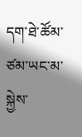དག་ཐེ་ཚོམ་ཙམ་ཡང་མ་སྐྱེས་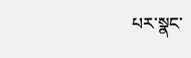པར་སྣང་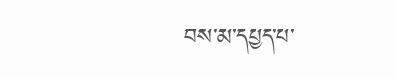བས་མ་དཔྱད་པ་